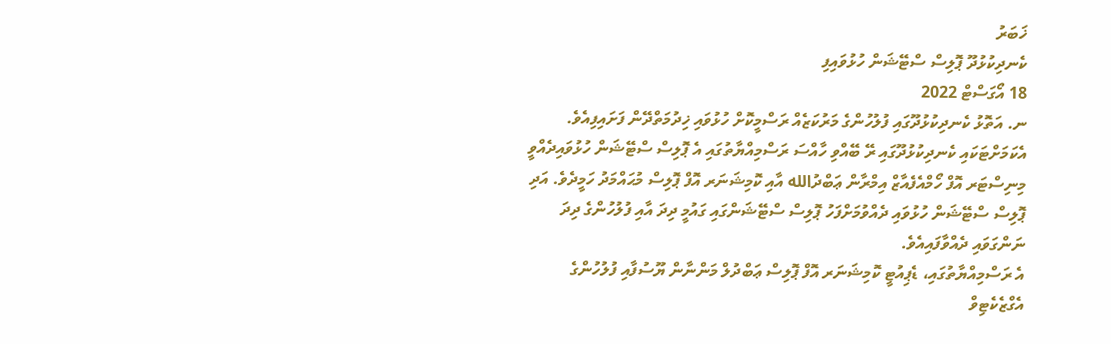ޚަބަރު
ކެނދިކުޅުދޫ ޕޮލިސް ސްޓޭޝަން ހުޅުވައިފި
18 އޯގަސްޓް 2022
ނ. އަތޮޅު ކެނދިކުޅުދޫގައި ފުލުހުންގެ މަރުކަޒެއް ރަސްމީކޮށް ހުޅުވައި ޚިދުމަތްދޭން ފަށައިފިއެވެ.
އެކަމަށްޓަކައި ކެނދިކުޅުދޫގައި ރޭ ބޭއްވި ހާއްސަ ރަސްމިއްޔާތުގައި އެ ޕޮލިސް ސްޓޭޝަން ހުޅުވައިދެއްވީ މިނިސްޓަރ އޮފް ހޯމްއެފެއާޒް އިމްރާން ޢަބްދުالله އާއި ކޮމިޝަނަރ އޮފް ޕޮލިސް މުޙައްމަދު ހަމީދެވެ. އަދި ޕޮލިސް ސްޓޭޝަން ހުޅުވައި ދެއްވުމަށްފަހު ޕޮލިސް ސްޓޭޝަންގައި ގައުމީ ދިދަ އާއި ފުލުހުންގެ ދިދަ ނަންގަވައި ދެއްވާފައިއެވެ.
އެ ރަސްމިއްޔާތުގައި، ޑެޕިއުޓީ ކޮމިޝަނަރ އޮފް ޕޮލިސް ޢަބްދުލް މަންނާން ޔޫސުފާއި ފުލުހުންގެ އެގްޒެކެޓިވް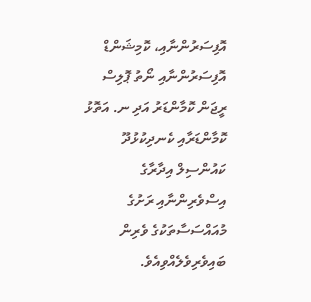އޮފިސަރުންނާއި، ކޮމިޝަންޑް އޮފިސަރުންނާއި ނޯތު ޕޮލިސް ރީޖަން ކޮމާންޑަރު އަދި ނ. އަތޮޅު ކޮމާންޑަރާއި ކެނދިކުޅުދޫ ކައުންސިލް އިދާރާގެ އިސްވެރިންނާއި ރަށުގެ މުއައްސަސާތަކުގެ ވެރިން ބައިވެރިވެލެއްވިއެވެ.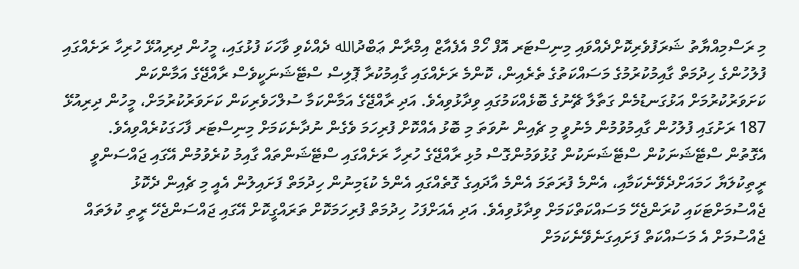މި ރަސްމިއްޔާތު ޝަރަފުވެރިކޮށްދެއްވައި މިނިސްޓަރ އޮފް ހޯމް އެފެއާޒް އިމްރާން ޢަބްދުالله ދެއްކެވި ވާހަކަ ފުޅުގައި، މީހުން ދިރިއުޅޭ ހުރިހާ ރަށެއްގައި ފުލުހުންގެ ހިދުމަތް ގާއިމުކުރުމުގެ މަސައްކަތުގެ ތެރެއިން، ކޮންމެ ރަށެއްގައި ގާއިމުކުރާ ޕޮލިސް ސްޓޭޝަނަކީވެސް ރާއްޖޭގެ އަމާންކަން ކަށަވަރުކުރުމަށް އަޅުގަނޑުމެން ގަތާލާ ޗޭނުގެ ބޮޅެއްކަމުގައި ވިދާޅުވިއެވެ. އަދި ރާއްޖޭގެ އަމާންކަމާ ސުލްހަވެރިކަން ކަށަވަރުކުރުމަށް، މީހުން ދިރިއުޅޭ 187 ރަށުގައި ފުލުހުން ގާއިމުވުމުން މެނުވީ މި ޗެއިން ނުވަތަ މި ބޮޅު އެއްކޮށް ފުރިހަމަ ވެގެން ނުދާނެކަމަށް މިނިސްޓަރ ފާހަގަކުރެއްވިއެވެ.
އެގޮތުން ސްޓޭޝަނަކުން ސްޓޭޝަނަކުން ގުޅުވަމުންގޮސް މުޅި ރާއްޖޭގެ ހުރިހާ ރަށެއްގައި ސްޓޭޝަންތައް ގާއިމު ކުރެވުމުން އޭގައި ޖައްސަންވީ ރީތިކުލަޔާ ހަމައަށްދެވޭނެކަމާއި، އެންމެ ފުރަތަމަ އެންމެ އާދައިގެ ގޮތެއްގައި އެންމެ ކުޑަމިނުން ހިދުމަތް ފަށައިލުން އެއީ މި ޗެއިން ދެކޮޅު ޖެއްސުމަށްޓަކައި ކުރަންޖެހޭ މަސައްކަތްކަމަށް ވިދާޅުވިއެވެ. އަދި އެއަށްފަހު ހިދުމަތް ފުރިހަމަކޮށް ތަރައްގީކޮށް އޭގައި ޖައްސަންޖެހޭ ރީތި ކުލަތައް ޖެއްސުމަށް އެ މަސައްކަތް ފަށައިގަނެވޭނެކަމަށް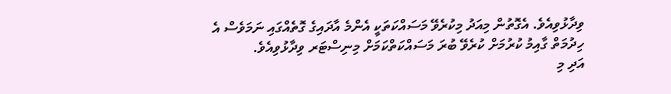ވިދާޅުވިއެވެ. އެގޮތުން މިއަދު މިކުރެވޭ މަސައްކަތަކީ އެންމެ އާދައިގެ ގޮތެއްގައި ނަމަވެސް އެ ހިދުމަތް ގާއިމު ކުރުމަށް ކުރެވޭ ބުރަ މަސައްކަތްކަމަށް މިނިސްޓަރ ވިދާޅުވިއެވެ.
އަދި މި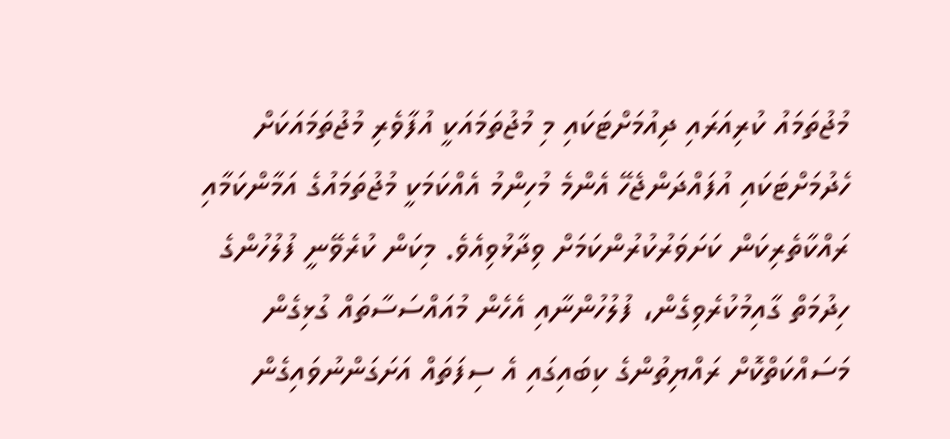މުޖުތަމައު ކުރިއަރައި ދިއުމަށްޓަކައި މި މުޖުތަމައަކީ އުފާވެރި މުޖުތަމައަކަށް ހެދުމަށްޓަކައި އުފައްދަންޖެހޭ އެންމެ މުހިންމު އެއްކަމަކީ މުޖުތަމައުގެ އަމާންކަމާއި ރައްކާތެރިކަން ކަށަވަރުކުރުންކަމަށް ވިދާޅުވިއެވެ. މިކަން ކުރެވޭނީ ފުލުހުންގެ ހިދުމަތް ގާއިމުކުރެވިގެން، ފުލުހުންނާއި އެހެން މުއައްސަސާތައް ގުޅިގެން މަސައްކަތްކޮށް ރައްޔިތުންގެ ކިބައިގައި އެ ސިފަތައް އަށަގަންނުވައިގެން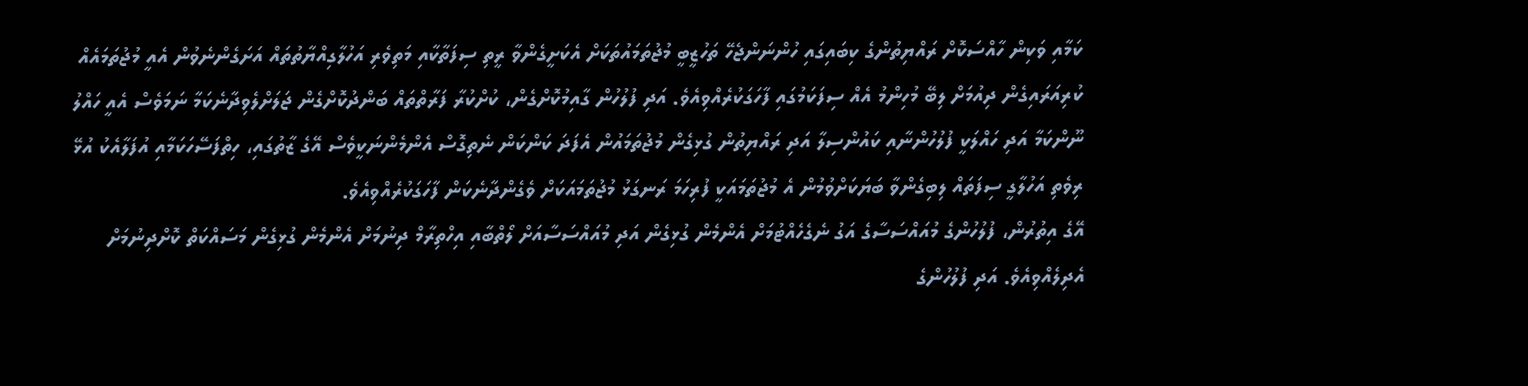ކަމާއި ވަކިން ހާއްސަކޮށް ރައްޔިތުންގެ ކިބައިގައި ހުންނަންޖެހޭ ތަހުޒީބީ މުޖުތަމައުތަކަށް އެކަށީގެންވާ ރީތި ސިފަތާކާއި މަތިވެރި އަހުލާގިއްޔާތުތައް އަށަގެންނެވުން އެއީ މުޖުތަމައެއް ކުރިއަރައިގެން ދިއުމަށް ލިބޭ މުހިންމު އެއް ސިފަކަމުގައި ފާހަގަކުރެއްވިއެވެ. އަދި ފުލުހުން ގާއިމުކޮށްގެން، ކުށްކުރާ ފަރާތްތައް ބަންދުކޮށްގެން ޖަލަށްލެވިދާނެކަމާ ނަމަވެސް އެއީ ހައްލު ނޫންކަމާ އަދި ހައްލަކީ ފުލުހުންނާއި ކައުންސިލާ އަދި ރައްޔިތުން ގުޅިގެން މުޖުތަމައުން އެފަދަ ކަންކަން ނެތިގޮސް އެންމެންނަކީވެސް އޭގެ ޒާތުގައި، ހިތްފަސޭހަކަމާއި އުފަލާއެކު އުޅޭ ރިވެތި އަހުލާގީ ސިފަތައް ލިބިގެންވާ ބަޔަކަށްވުމުން އެ މުޖުތަމައަކީ ފުރިހަމަ ރަނގަޅު މުޖުތަމައަކަށް ވެގެންދާނެކަން ފާހަގަކުރެއްވިއެވެ.
އޭގެ އިތުރުން، ފުލުހުންގެ މުއައްސަސާގެ އަގު ނެގެހެއްޓުމަށް އެންމެން ގުޅިގެން އަދި މުއައްސަސާއަށް ލޯތްބާއި އިހްތިރާމް ދިނުމަށް އެންމެން ގުޅިގެން މަސައްކަތް ކޮށްދިނުމަށް އެދިލެއްވިއެވެ. އަދި ފުލުހުންގެ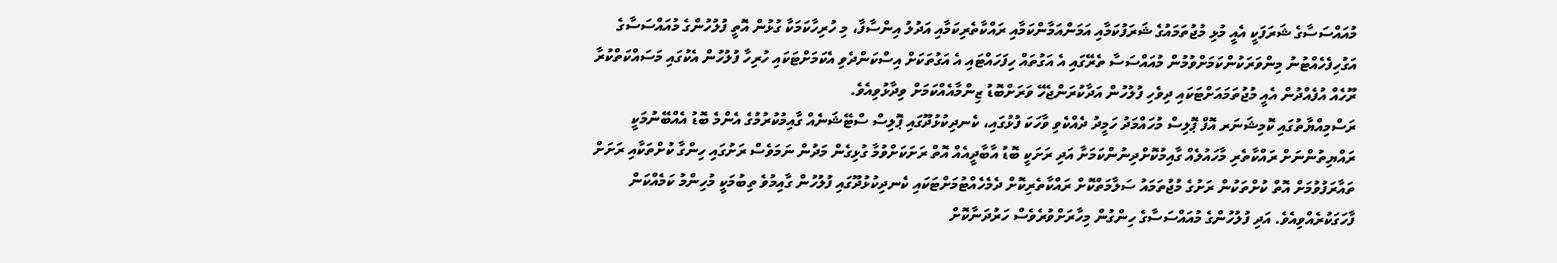މުއައްސަސާގެ ޝަރަފަކީ އެއީ މުޅި މުޖުތަމައުގެ ޝަރަފުކަމާއި އަމަންއަމާންކަމާއި ރައްކާތެރިކަމާއި އަދުލު އިންސާފާ، މި ހުރިހާކަމަކާ ގުޅުން އޮތީ ފުލުހުންގެ މުއައްސަސާގެ އަގުހިފެހެއްޓުނު މިންވަރަކުންކަމަށްވުމުން މުއައްސަސާ ތެރޭގައި އެ އަގުތައް ހިފަހައްޓައި އެ އަގުތަކަށް އިސްކަންދެވި އެކަމަށްޓަކައި ހުރިހާ ފުލުހުން އެކުގައި މަސައްކަތްކުރާ ރޫހެއް އުފެއްދުން އެއީ މުޖުތަމައަށްޓަކައި ދިވެހި ފުލުހުން އަދާކުރަންޖެހޭ ވަރަށްބޮޑު ޒިންމާއެއްކަމަށް ވިދާޅުވިއެވެ.
ރަސްމިއްޔާތުގައި ކޮމިޝަނަރ އޮފް ޕޮލިސް މުހައްމަދު ހަމީދު ދެއްކެވި ވާހަކަ ފުޅުގައި، ކެނދިކުޅުދޫގައި ޕޮލިސް ސްޓޭޝަނެއް ގާއިމުކުރުމުގެ އެންމެ ބޮޑު އެއްބޭނުމަކީ ރައްޔިތުންނަށް ރައްކާތެރި މާހައުލެއް ގާއިމުކޮށްދިނުންކަމަށާ އަދި ރަށަކީ ބޮޑު އާބާދީއެއް އޮތް ރަށަކަށްވުމާ ގުޅިގެން މަދުން ނަމަވެސް ރަށުގައި ހިންގާ ކުށްތަކާއި ރަށަށް ތައާރަފުވުމަށް އޮތް ކުށްތަކުން ރަށުގެ މުޖުތަމައު ސަލާމަތްކޮށް ރައްކާތެރިކޮށް ދެމެހެއްޓުމަށްޓަކައި ކެނދިކުޅުދޫގައި ފުލުހުން ގާއިމުވެ ތިބުމަކީ މުހިންމު ކަމެއްކަން ފާހަގަކުރެއްވިއެވެ. އަދި ފުލުހުންގެ މުއައްސަސާގެ ހިންގުން މިހާރަށްވުރެވެސް ހަރުދަނާކޮށް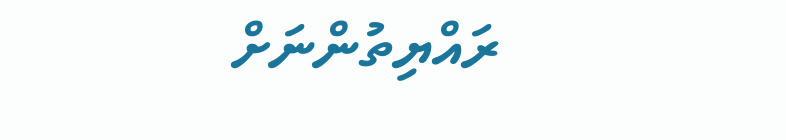ރައްޔިތުންނަށް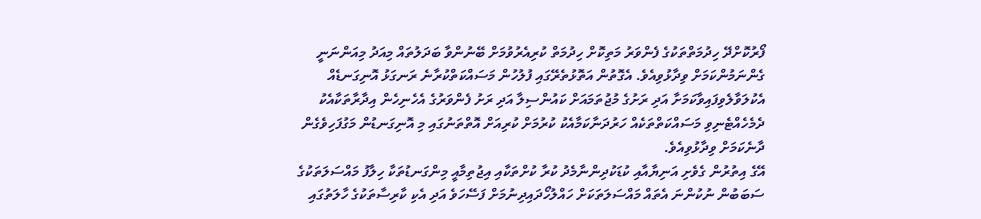ފޯރުކޮށްދޭ ހިދުމަތްތަކުގެ ފެންވަރު މަތިކޮށް ހިދުމަތް ކުރިއެރުވުމަށް ބޭނުންވާ ބަދަލުތައް މިއަދު މިއަންނަނީ ގެންނަމުންކަމަށް ވިދާޅުވިއެވެ. އެގޮތުން އަތޮޅުތެރޭގައި ފުލުހުން މަސައްކަތްކުރާނެ ރަނގަޅު އޮނިގަނޑެއް އެކުލަވާލެވިފައިވާކަމަށާ އަދި ރަށުގެ މުޖުތަމައަށް ކައުންސިލާ އަދި ރަށު ފެންވަރުގެ އެހެނިހެން އިދާރާތަކާއެކު ދެމެހެއްޓެނިވި މަސައްކަތްތަކެއް ހަރުދަނާކަމާއެކު ކުރުމަށް ކުރިއަށް އޮތްތަނުގައި މި އޮނިގަނޑުން މަގުފަހިވެގެން ދާނެކަމަށް ވިދާޅުވިއެވެ.
އޭގެ އިތުރުން ގެވެށި އަނިޔާއާއި ކުޑަކުދިންނާމެދު ކުރާ ކުށްތަކާއި އިޖުތިމާއީ މިންގަނޑުތަކާ ހިލާފު މައްސަލަތަކުގެ ސަބަބުން ނުކުންނަ އެތައް މައްސަލަތަކަށް ހައްލުހޯދައިދިނުމަށް ފަސޭހަވެ އަދި އެކި ކާރިސާތަކުގެ ހާލަތުގައި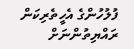ފުލުހުންގެ އެހީތެރިކަން ރައްޔިތުންނަށް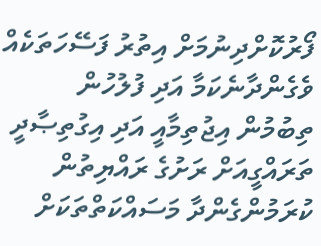ފޯރުކޮށްދިނުމަށް އިތުރު ފަސޭހަތަކެއް ވެގެންދާނެކަމާ އަދި ފުލުހުން ތިބުމުން އިޖުތިމާއީ އަދި އިގުތިޞާދީ ތަރައްގީއަށް ރަށުގެ ރައްޔިތުން ކުރަމުންގެންދާ މަސައްކަތްތަކަށް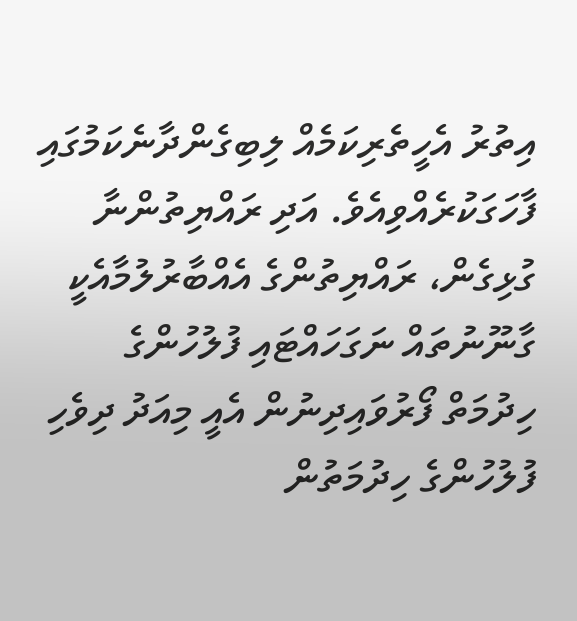އިތުރު އެހީތެރިކަމެއް ލިބިގެންދާނެކަމުގައި ފާހަގަކުރެއްވިއެވެ. އަދި ރައްޔިތުންނާ ގުޅިގެން، ރައްޔިތުންގެ އެއްބާރުލުމާއެކީ ގާނޫނުތައް ނަގަހައްޓައި ފުލުހުންގެ ހިދުމަތް ފޯރުވައިދިނުން އެއީ މިއަދު ދިވެހި ފުލުހުންގެ ހިދުމަތުން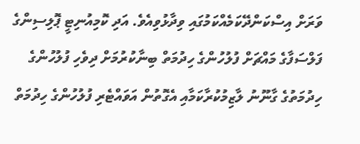ވަރަށް އިސްކަންދޭކަމެއްކަމުގައި ވިދާޅުވިއެވެ. އަދި ކޮމިއުނިޓީ ޕޮލިސިންގެ ފަލްސަފާގެ މައްޗަށް ފުލުހުންގެ ހިދުމަތް ބިނާކުރުމަށް ދިވެހި ފުލުހުންގެ ހިދުމަތުގެ ގާނޫނު ލާޒިމުކުރާކަމާއި އެގޮތުން އަވައްޓެރި ފުލުހުންގެ ހިދުމަތް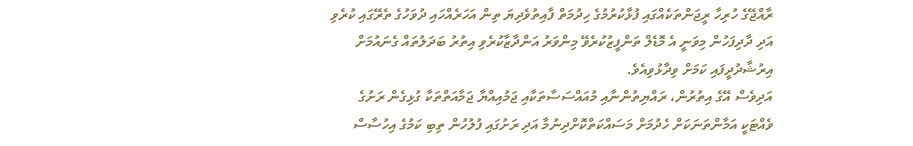ރާއްޖޭގެ ހުރިހާ ރީޖަންތަކެއްގައި ފުޅާކުރުމުގެ ހިދުމަތް ފާއިތުވެދިޔަ ތިން އަހަރެއްހައި ދުވަހުގެ ތެރޭގައި ކުރެވި އަދި ދާދިފަހުން މިވަނީ އެ މޮޑެލް ތަންފީޒުކުރެވޭ މިންވަރު އަންދާޒާކުރެވި އިތުރު ބަދަލުތައް ގެނައުމަށް އިރުޝާދުދީފައި ކަމަށް ވިދާޅުވިއެވެ.
އަދިވެސް އޭގެ އިތުރުން، ރައްޔިތުންނާއި މުއައްސަސާތަކާއި ޖަމުއިއްޔާ ޖަމާއަތްތަކާ ގުޅިގެން ރަށުގެ ވެއްޓަކީ އަމާންތަނަކަށް ހެދުމަށް މަސައްކަތްކޮށްދިނުމާ އަދި ރަށުގައި ފުލުހުން ތިބި ކަމުގެ އިހުސާސް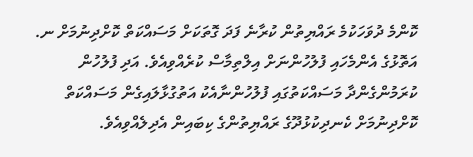ކޮންމެ ދުވަހަކުމެ ރައްޔިތުން ކުރާނެ ފަދަ ގޮތަކަށް މަސައްކަތް ކޮށްދިނުމަށް ނ. އަތޮޅުގެ އެންމެހައި ފުލުހުންނަށް އިލްތިމާސް ކުރެއްވިއެވެ. އަދި ފުލުހުން ކުރަމުންގެންދާ މަސައްކަތުގައި ފުލުހުންނާއެކު އަތުގުޅާލައިގެން މަސައްކަތް ކޮށްދިނުމަށް ކެނދިކުޅުދޫގެ ރައްޔިތުންގެ ކިބައިން އެދިލެއްވިއެވެ.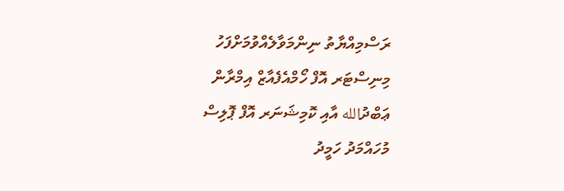ރަސްމިއްޔާތު ނިންމަވާލެއްވުމަށްފަހު މިނިސްޓަރ އޮފް ހޯމްއެފެއާޒް އިމްރާން ޢަބްދުالله އާއި ކޮމިޝަނަރ އޮފް ޕޮލިސް މުހައްމަދު ހަމީދު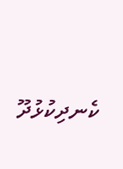ކެނދިކުޅުދޫ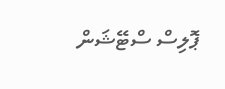ޕޮލިސް ސްޓޭޝަން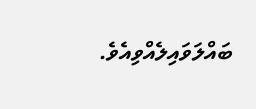ބައްލަވައިލެއްވިއެވެ.